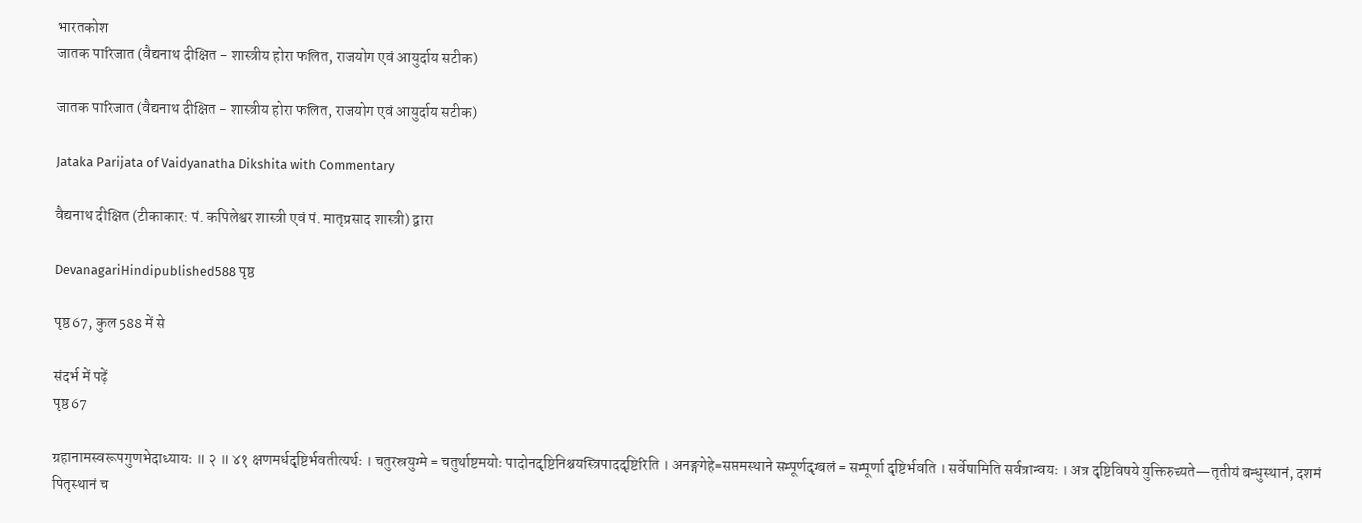भारतकोश
जातक पारिजात (वैद्यनाथ दीक्षित - शास्त्रीय होरा फलित, राजयोग एवं आयुर्दाय सटीक)

जातक पारिजात (वैद्यनाथ दीक्षित - शास्त्रीय होरा फलित, राजयोग एवं आयुर्दाय सटीक)

Jataka Parijata of Vaidyanatha Dikshita with Commentary

वैद्यनाथ दीक्षित (टीकाकार: पं. कपिलेश्वर शास्त्री एवं पं. मातृप्रसाद शास्त्री) द्वारा

DevanagariHindipublished588 पृष्ठ

पृष्ठ 67, कुल 588 में से

संदर्भ में पढ़ें
पृष्ठ 67

ग्रहानामस्वरूपगुणभेदाध्यायः ॥ २ ॥ ४१ क्षणमर्धदृष्टिर्भवतीत्यर्थः । चतुरस्रयुग्मे = चतुर्थाष्टमयोः पादोनदृष्टिनिश्चयस्त्रिपाददृष्टिरिति । अनङ्गगेहे=सप्तमस्थाने सम्पूर्णदृग्बलं = सम्पूर्णा दृष्टिर्भवति । सर्वेषामिति सर्वत्रान्वयः । अत्र दृष्टिविषये युक्तिरुच्यते—तृतीयं बन्धुस्थानं, दशमं पितृस्थानं च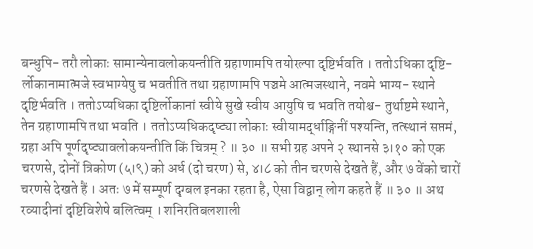बन्धुपि- तरौ लोकाः सामान्येनावलोकयन्तीति ग्रहाणामपि तयोरल्पा दृष्टिर्भवति । ततोऽधिका दृष्टि- र्लोकानामात्मजे स्वभाग्येषु च भवतीति तथा ग्रहाणामपि पञ्चमे आत्मजस्थाने, नवमे भाग्य- स्थाने दृष्टिर्भवति । ततोऽप्यधिका दृष्टिर्लोकानां स्वीये सुखे स्वीय आयुषि च भवति तयोश्च- तुर्थाष्टमे स्थाने, तेन ग्रहाणामपि तथा भवति । ततोऽप्यधिकदृष्ट्या लोकाः स्वीयामर्द्धाङ्गिनीं पश्यन्ति, तत्स्थानं सप्तमं, ग्रहा अपि पूर्णदृष्ट्यावलोकयन्तीति किं चित्रम् ? ॥ ३० ॥ सभी ग्रह अपने २ स्थानसे ३।१० को एक चरणसे, दोनों त्रिकोण (५।९) को अर्ध (दो चरण) से, ४।८ को तीन चरणसे देखते हैं, और ७ वेंको चारों चरणसे देखते हैं । अतः ७ में सम्पूर्ण दृग्बल इनका रहता है, ऐसा विद्वान् लोग कहते हैं ॥ ३० ॥ अथ रव्यादीनां दृष्टिविशेषे बलित्वम् । शनिरतिबलशाली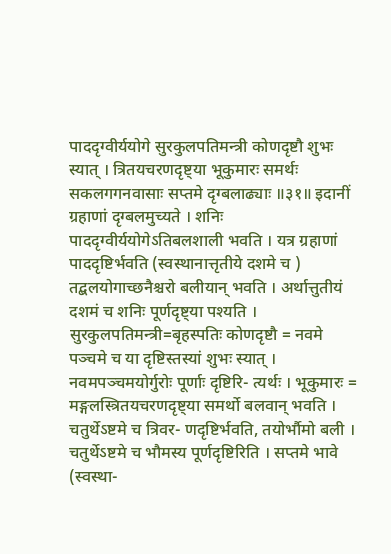पाददृग्वीर्ययोगे सुरकुलपतिमन्त्री कोणदृष्टौ शुभः स्यात् । त्रितयचरणदृष्ट्या भूकुमारः समर्थः सकलगगनवासाः सप्तमे दृग्बलाढ्याः ॥३१॥ इदानीं ग्रहाणां दृग्बलमुच्यते । शनिः पाददृग्वीर्ययोगेऽतिबलशाली भवति । यत्र ग्रहाणां पाददृष्टिर्भवति (स्वस्थानात्तृतीये दशमे च ) तद्बलयोगाच्छनैश्चरो बलीयान् भवति । अर्थात्तुतीयं दशमं च शनिः पूर्णदृष्ट्या पश्यति । सुरकुलपतिमन्त्री=बृहस्पतिः कोणदृष्टौ = नवमे पञ्चमे च या दृष्टिस्तस्यां शुभः स्यात् । नवमपञ्चमयोर्गुरोः पूर्णाः दृष्टिरि- त्यर्थः । भूकुमारः = मङ्गलस्त्रितयचरणदृष्ट्या समर्थो बलवान् भवति । चतुर्थेऽष्टमे च त्रिवर- णदृष्टिर्भवति, तयोर्भौमो बली । चतुर्थेऽष्टमे च भौमस्य पूर्णदृष्टिरिति । सप्तमे भावे (स्वस्था-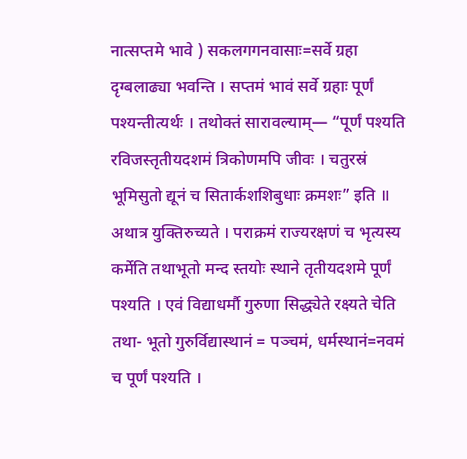नात्सप्तमे भावे ) सकलगगनवासाः=सर्वे ग्रहा दृग्बलाढ्या भवन्ति । सप्तमं भावं सर्वे ग्रहाः पूर्णं पश्यन्तीत्यर्थः । तथोक्तं सारावल्याम्— “पूर्णं पश्यति रविजस्तृतीयदशमं त्रिकोणमपि जीवः । चतुरस्रं भूमिसुतो द्यूनं च सितार्कशशिबुधाः क्रमशः” इति ॥ अथात्र युक्तिरुच्यते । पराक्रमं राज्यरक्षणं च भृत्यस्य कर्मेति तथाभूतो मन्द स्तयोः स्थाने तृतीयदशमे पूर्णं पश्यति । एवं विद्याधर्मौ गुरुणा सिद्ध्येते रक्ष्यते चेति तथा- भूतो गुरुर्विद्यास्थानं = पञ्चमं, धर्मस्थानं=नवमं च पूर्णं पश्यति ।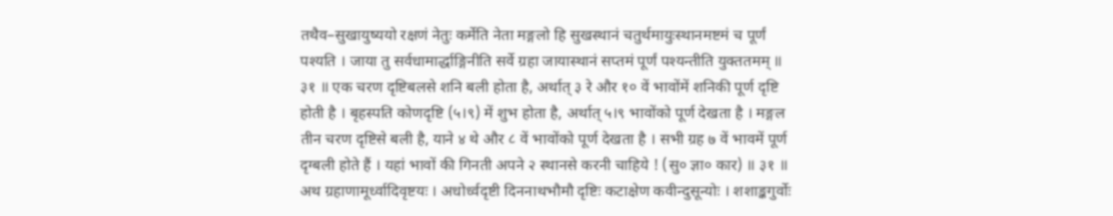तथैव–सुखायुष्ययो रक्षणं नेतुः कर्मेति नेता मङ्गलो हि सुखस्थानं चतुर्थमायुःस्थानमष्टमं च पूर्णं पश्यति । जाया तु सर्वधामार्द्धाङ्गिनीति सर्वे ग्रहा जायास्थानं सप्तमं पूर्णं पश्यन्तीति युक्ततमम् ॥ ३१ ॥ एक चरण दृष्टिबलसे शनि बली होता है, अर्थात् ३ रे और १० वें भावोंमें शनिकी पूर्ण दृष्टि होती है । बृहस्पति कोणदृष्टि (५।९) में शुभ होता है, अर्थात् ५।९ भावोंको पूर्ण देखता है । मङ्गल तीन चरण दृष्टिसे बली है, याने ४ थे और ८ वें भावोंको पूर्ण देखता है । सभी ग्रह ७ वें भावमें पूर्ण दृग्बली होते हैं । यहां भावों की गिनती अपने २ स्थानसे करनी चाहिये ! (सु० ज्ञा० कार) ॥ ३१ ॥ अथ ग्रहाणामूर्ध्वादिवृष्टयः । अधोर्ध्वदृष्टी दिननाथभौमौ दृष्टिः कटाक्षेण कवीन्दुसून्योः । शशाङ्कगुर्वोः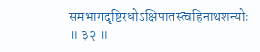समभागदृष्टिरधोऽक्षिपातस्त्वहिनाथशन्योः ॥ ३२ ॥